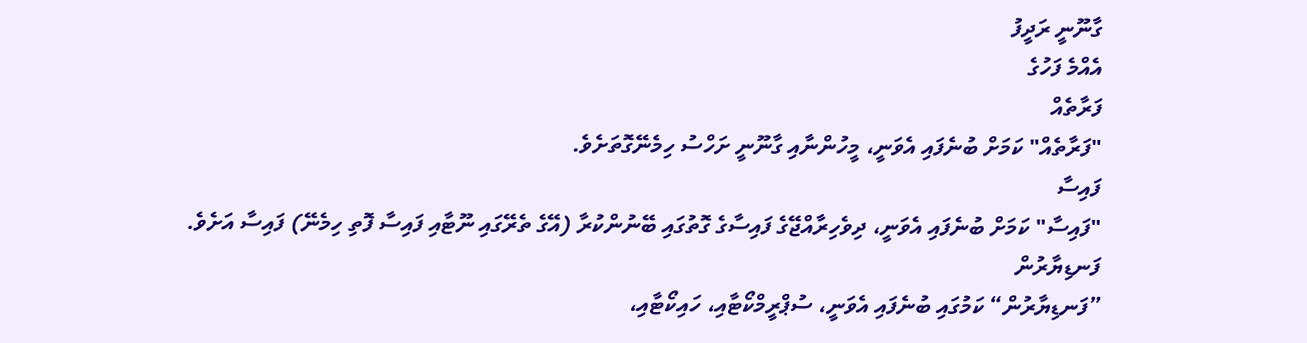ގާނޫނީ ރަދީފު
އެއްމެ ފަހުގެ
ފަރާތެއް
"ފަރާތެއް" ކަމަށް ބުނެފައި އެވަނީ، މީހުންނާއި ގާނޫނީ ށަހްސު ހިމެނޭގޮތަށެވެ.
ފައިސާ
"ފައިސާ" ކަމަށް ބުނެފައި އެވަނީ، ދިވެހިރާއްޖޭގެ ފައިސާގެ ގޮތުގައި ބޭނުންކުރާ (އޭގެ ތެރޭގައި ނޫޓާއި ފައިސާ ފޮތި ހިމެނޭ) ފައިސާ އަށެވެ.
ފަނޑިޔާރުން
”ފަނޑިޔާރުން“ ކަމުގައި ބުނެފައި އެވަނީ، ސުޕްރީމްކޯޓާއި، ހައިކޯޓާއި،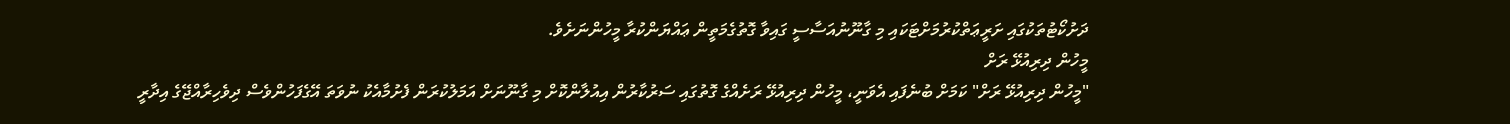ދަށުކޯޓުތަކުގައި ށަރީޢަތްކުރުމަށްޓަކައި މި ގާނޫނުއަސާސީ ގައިވާ ގޮތުގެމަތީން ޢައްޔަންކުރާ މީހުންނަށެވެ.
މީހުން ދިރިއުޅޭ ރަށް
"މީހުން ދިރިއުޅޭ ރަށް" ކަމަށް ބުނެފައި އެވަނީ، މީހުން ދިރިއުޅޭ ރަށެއްގެ ގޮތުގައި ސަރުކާރުން އިއުލާންކޮށް މި ގާނޫނަށް އަމަލުކުރަން ފެށުމާއެކު ނުވަތަ އޭގެފަހުންވެސް ދިވެހިރާއްޖޭގެ އިދާރީ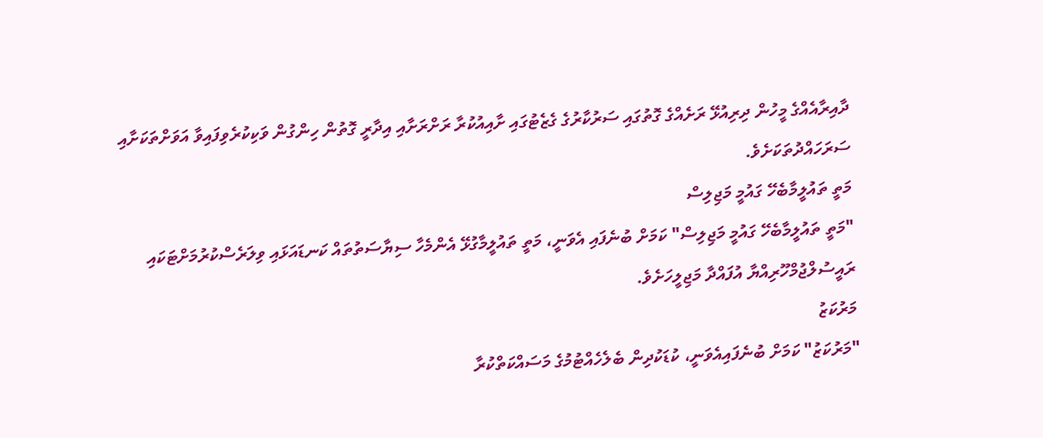ދާއިރާއެއްގެ މީހުން ދިރިއުޅޭ ރަށެއްގެ ގޮތުގައި ސަރުކާރުގެ ގެޒެޓުގައި ށާއިއުކުރާ ރަށްރަށާއި އިދާރީ ގޮތުން ހިންގުން ވަކިކުރެވިފައިވާ އަވަށްތަކަށާއި ސަރަހައްދުތަކަށެވެ.
މަތީ ތައުލީމާބެހޭ ގައުމީ މަޖިލިސް
"މަތީ ތައުލީމާބެހޭ ގައުމީ މަޖިލިސް" ކަމަށް ބުނެފައި އެވަނީ، މަތީ ތައުލީމާގުޅޭ އެންމެހާ ސިޔާސަތުތައް ކަނޑައަޅައި ވިލަރެސްކުރުމަށްޓަކައި ރައީސުލްޖުމްހޫރިއްޔާ އުފައްދާ މަޖިލީހަށެވެ.
މަރުކަޒު
"މަރުކަޒު" ކަމަށް ބުނެފައިއެވަނީ، ކުޑަކުދިން ބެލެހެއްޓުމުގެ މަސައްކަތްކުރާ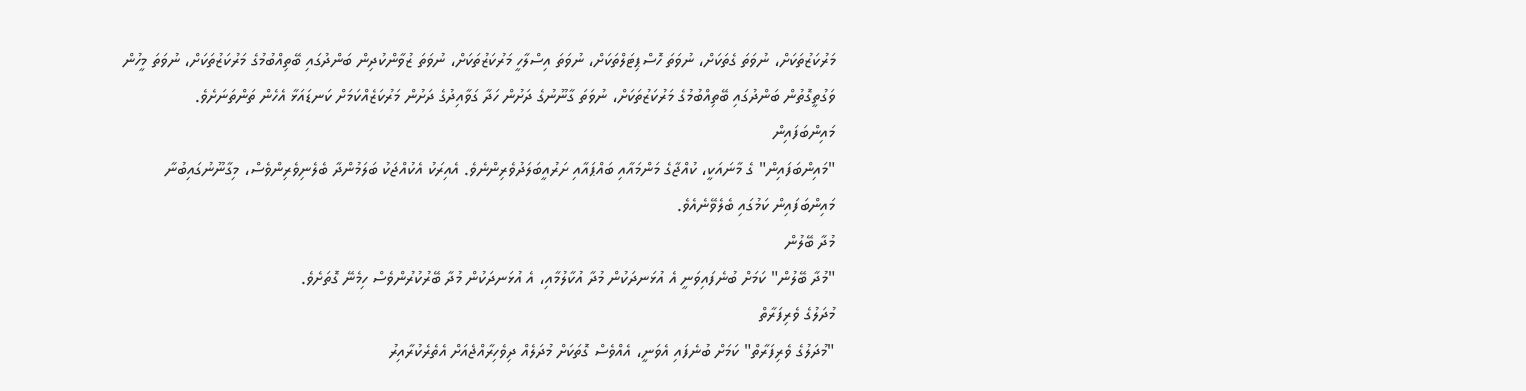މަރުކަޒުތަކަށް، ނުވަތަ ގެތަކަށް، ނުވަތަ ހޮސްޕިޓަލްތަކަށް، ނުވަތަ އިސްލާހީ މަރުކަޒުތަކަށް، ނުވަތަ ޒުވާންކުދިން ބަންދުގައި ބޭތިއްބުމުގެ މަރުކަޒުތަކަށް، ނުވަތަ މީހުން ވަގުތީގޮތުން ބަންދުގައި ބޭތިއްބުމުގެ މަރުކަޒުތަކަށް، ނުވަތަ ގާނޫނުގެ ދަށުން ހަދާ ގަވާއިދުގެ ދަށުން މަރުކަޒެއްކަމަށް ކަނޑައަޅާ އެހެން ތަންތަނަށެވެ.
މައިންބަފައިން
"މައިންބަފައިން" ގެ މާނައަކީ، ކުއްޖާގެ މަންމައާއި ބައްޕައާއި ށަރުއީބަލަދުވެރިންނެވެ. އެއިރަކު އެކުއްޖަކު ބަލަމުންދާ ބެލެނިވެރިންވެސް، މިގާނޫނުގައިބުނާ މައިންބަފައިން ކަމުގައި ބެލެވޭނެއެވެ.
މުދާ ބޭލުން
"މުދާ ބޭލުން" ކަމަށް ބުނެފައިވަނީ އެ އުޅަނދަކުން މުދާ އުކާލުމާއި، އެ އުޅަނދަކުން މުދާ ބޭރުކުރުންވެސް ހިމެނޭ ގޮތަށެވެ.
މުދަލުގެ ވެރިފަރާތް
"މުދަލުގެ ވެރިފަރާތް" ކަމަށް ބުނެފައި އެވަނީ، އެއްވެސް ގޮތަކަށް މުދަލެއް ދިވެހިރާއްޖެއަށް އެތެރެކުރާއިރު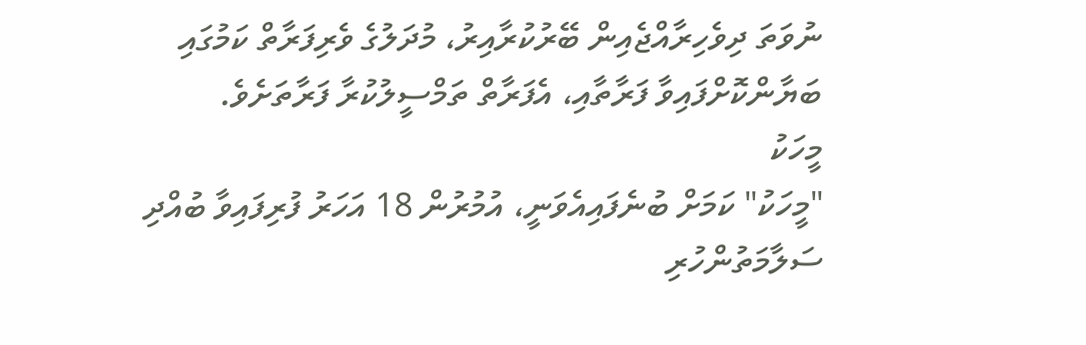ނުވަތަ ދިވެހިރާއްޖެއިން ބޭރުކުރާއިރު، މުދަލުގެ ވެރިފަރާތް ކަމުގައި ބަޔާންކޮށްފައިވާ ފަރާތާއި، އެފަރާތް ތަމްސީލުކުރާ ފަރާތަށެވެ.
މީހަކު
"މީހަކު" ކަމަށް ބުނެފައިއެވަނީ، އުމުރުން 18 އަހަރު ފުރިފައިވާ ބުއްދި ސަލާމަތުންހުރި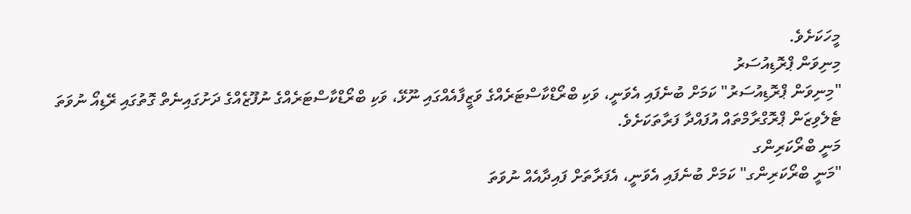މީހަކަށެވެ.
މިނިވަން ޕްރޮޑިއުސަރު
"މިނިވަން ޕްރޮޑިއުސަރު" ކަމަށް ބުނެފައި އެވަނީ، ވަކި ބްރޯޑްކާސްޓަރެއްގެ ވަޒީފާއެއްގައި ނޫޅޭ، ވަކި ބްރޯޑްކާސްޓަރެއްގެ ނުފޫޒެއްގެ ދަށުގައިނެތް ގޮތުގައި ރޭޑިއޯ ނުވަތަ ޓެލެވިޒަން ޕްރޮގްރާމްތައް އުފައްދާ ފަރާތަކަށެވެ.
މަނީ ބްރޯކަރިންގ
"މަނީ ބްރޯކަރިންގ" ކަމަށް ބުނެފައި އެވަނީ، އެފަރާތަށް ފައިދާއެއް ނުވަތަ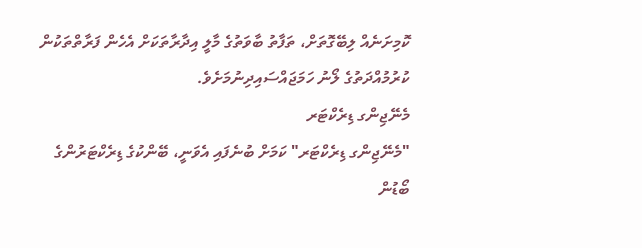ކޮމިށަނެއް ލިބޭގޮތަށް، ތަފާތު ބާވަތުގެ މާލީ އިދާރާތަކަށް އެހެން ފަރާތްތަކުން ކުރުމުއްދަތުގެ ލޯނު ހަމަޖައްސައިދިނުމަށެވެ.
މެނޭޖިންގ ޑިރެކްޓަރ
"މެނޭޖިންގ ޑިރެކްޓަރ" ކަމަށް ބުނެފައި އެވަނީ، ބޭންކުގެ ޑިރެކްޓަރުންގެ ބޯޑުން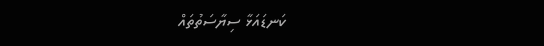ކަނޑައަޅާ ސިޔާސަތުތައް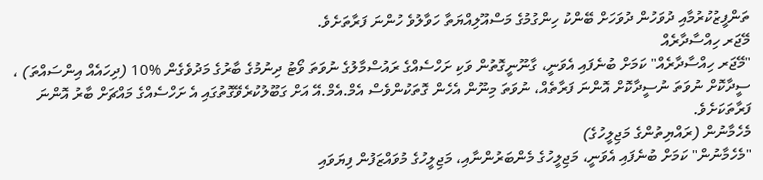ތަންފީޒުކުރުމާއި ދުވަހުން ދުވަހަށް ބޭންކު ހިންގުމުގެ މަސްއޫލިއްޔަތާ ހަވާލުވެ ހުންނަ ފަރާތަށެވެ.
މޭޖަރ ހިއްސާދާރެއް
"މޭޖަރ ހިއްސާދާރެއް" ކަމަށް ބުނެފައި އެވަނީ، ގާނޫނީގޮތުން ވަކި ށަހްސެއްގެ ރައުސްމާލުގެ ނުވަތަ ވޯޓު ދިނުމުގެ ބާރުގެ މަދުވެގެން %10 (ދިހައެއް އިންސައްތަ) ، ސީދާކޮށް ނުވަތަ ނުސީދާކޮށް އޮންނަ ފަރާތެއް، ނުވަތަ މިނޫން އެހެން ގޮތަކުންވެސް އެމް.އެމް.އޭ އަށް ގަބޫލުކުރެވޭގޮތުގައި އެ ށަހްސެއްގެ މައްޗަށް ބާރު އޮންނަ ފަރާތަކަށެވެ.
މެހެމާނުން (ރައްޔިތުންގެ މަޖިލީހުގެ)
"މެހެމާނުން" ކަމަށް ބުނެފައި އެވަނީ، މަޖިލީހުގެ މެންބަރުންނާއި، މަޖިލީހުގެ މުވައްޒަފުން ފިޔަވައި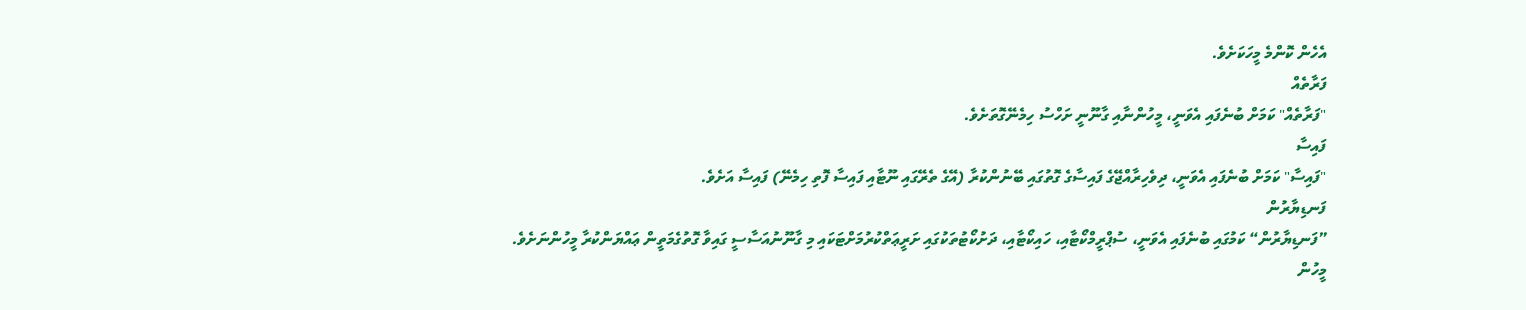އެހެން ކޮންމެ މީހަކަށެވެ.
ފަރާތެއް
"ފަރާތެއް" ކަމަށް ބުނެފައި އެވަނީ، މީހުންނާއި ގާނޫނީ ށަހްސު ހިމެނޭގޮތަށެވެ.
ފައިސާ
"ފައިސާ" ކަމަށް ބުނެފައި އެވަނީ، ދިވެހިރާއްޖޭގެ ފައިސާގެ ގޮތުގައި ބޭނުންކުރާ (އޭގެ ތެރޭގައި ނޫޓާއި ފައިސާ ފޮތި ހިމެނޭ) ފައިސާ އަށެވެ.
ފަނޑިޔާރުން
”ފަނޑިޔާރުން“ ކަމުގައި ބުނެފައި އެވަނީ، ސުޕްރީމްކޯޓާއި، ހައިކޯޓާއި، ދަށުކޯޓުތަކުގައި ށަރީޢަތްކުރުމަށްޓަކައި މި ގާނޫނުއަސާސީ ގައިވާ ގޮތުގެމަތީން ޢައްޔަންކުރާ މީހުންނަށެވެ.
މީހުން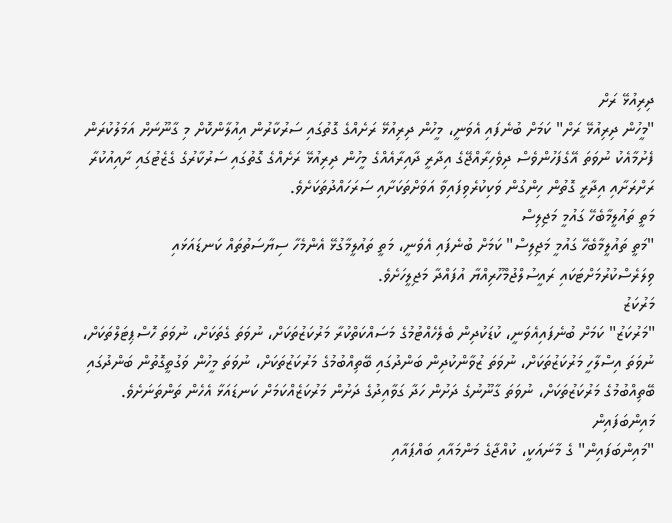ދިރިއުޅޭ ރަށް
"މީހުން ދިރިއުޅޭ ރަށް" ކަމަށް ބުނެފައި އެވަނީ، މީހުން ދިރިއުޅޭ ރަށެއްގެ ގޮތުގައި ސަރުކާރުން އިއުލާންކޮށް މި ގާނޫނަށް އަމަލުކުރަން ފެށުމާއެކު ނުވަތަ އޭގެފަހުންވެސް ދިވެހިރާއްޖޭގެ އިދާރީ ދާއިރާއެއްގެ މީހުން ދިރިއުޅޭ ރަށެއްގެ ގޮތުގައި ސަރުކާރުގެ ގެޒެޓުގައި ށާއިއުކުރާ ރަށްރަށާއި އިދާރީ ގޮތުން ހިންގުން ވަކިކުރެވިފައިވާ އަވަށްތަކަށާއި ސަރަހައްދުތަކަށެވެ.
މަތީ ތައުލީމާބެހޭ ގައުމީ މަޖިލިސް
"މަތީ ތައުލީމާބެހޭ ގައުމީ މަޖިލިސް" ކަމަށް ބުނެފައި އެވަނީ، މަތީ ތައުލީމާގުޅޭ އެންމެހާ ސިޔާސަތުތައް ކަނޑައަޅައި ވިލަރެސްކުރުމަށްޓަކައި ރައީސުލްޖުމްހޫރިއްޔާ އުފައްދާ މަޖިލީހަށެވެ.
މަރުކަޒު
"މަރުކަޒު" ކަމަށް ބުނެފައިއެވަނީ، ކުޑަކުދިން ބެލެހެއްޓުމުގެ މަސައްކަތްކުރާ މަރުކަޒުތަކަށް، ނުވަތަ ގެތަކަށް، ނުވަތަ ހޮސްޕިޓަލްތަކަށް، ނުވަތަ އިސްލާހީ މަރުކަޒުތަކަށް، ނުވަތަ ޒުވާންކުދިން ބަންދުގައި ބޭތިއްބުމުގެ މަރުކަޒުތަކަށް، ނުވަތަ މީހުން ވަގުތީގޮތުން ބަންދުގައި ބޭތިއްބުމުގެ މަރުކަޒުތަކަށް، ނުވަތަ ގާނޫނުގެ ދަށުން ހަދާ ގަވާއިދުގެ ދަށުން މަރުކަޒެއްކަމަށް ކަނޑައަޅާ އެހެން ތަންތަނަށެވެ.
މައިންބަފައިން
"މައިންބަފައިން" ގެ މާނައަކީ، ކުއްޖާގެ މަންމައާއި ބައްޕައާއި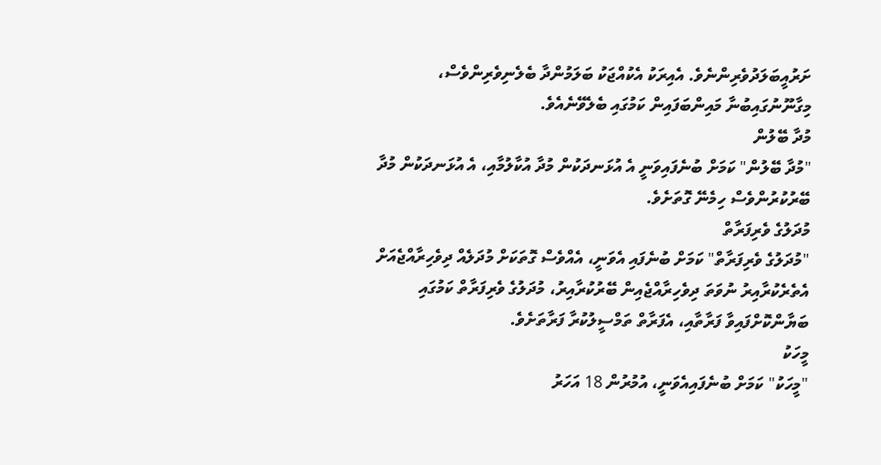ށަރުއީބަލަދުވެރިންނެވެ. އެއިރަކު އެކުއްޖަކު ބަލަމުންދާ ބެލެނިވެރިންވެސް، މިގާނޫނުގައިބުނާ މައިންބަފައިން ކަމުގައި ބެލެވޭނެއެވެ.
މުދާ ބޭލުން
"މުދާ ބޭލުން" ކަމަށް ބުނެފައިވަނީ އެ އުޅަނދަކުން މުދާ އުކާލުމާއި، އެ އުޅަނދަކުން މުދާ ބޭރުކުރުންވެސް ހިމެނޭ ގޮތަށެވެ.
މުދަލުގެ ވެރިފަރާތް
"މުދަލުގެ ވެރިފަރާތް" ކަމަށް ބުނެފައި އެވަނީ، އެއްވެސް ގޮތަކަށް މުދަލެއް ދިވެހިރާއްޖެއަށް އެތެރެކުރާއިރު ނުވަތަ ދިވެހިރާއްޖެއިން ބޭރުކުރާއިރު، މުދަލުގެ ވެރިފަރާތް ކަމުގައި ބަޔާންކޮށްފައިވާ ފަރާތާއި، އެފަރާތް ތަމްސީލުކުރާ ފަރާތަށެވެ.
މީހަކު
"މީހަކު" ކަމަށް ބުނެފައިއެވަނީ، އުމުރުން 18 އަހަރު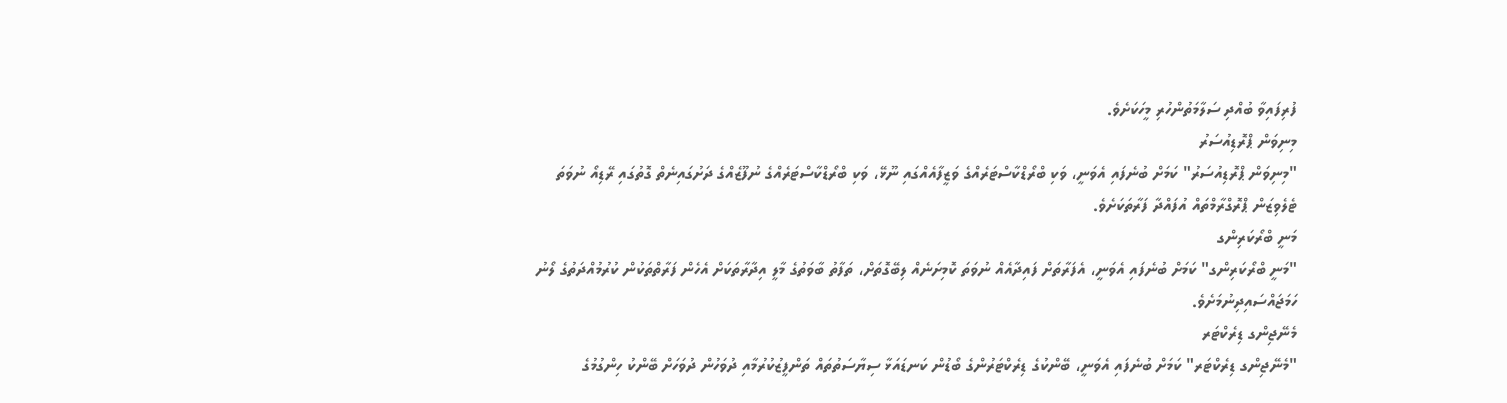ފުރިފައިވާ ބުއްދި ސަލާމަތުންހުރި މީހަކަށެވެ.
މިނިވަން ޕްރޮޑިއުސަރު
"މިނިވަން ޕްރޮޑިއުސަރު" ކަމަށް ބުނެފައި އެވަނީ، ވަކި ބްރޯޑްކާސްޓަރެއްގެ ވަޒީފާއެއްގައި ނޫޅޭ، ވަކި ބްރޯޑްކާސްޓަރެއްގެ ނުފޫޒެއްގެ ދަށުގައިނެތް ގޮތުގައި ރޭޑިއޯ ނުވަތަ ޓެލެވިޒަން ޕްރޮގްރާމްތައް އުފައްދާ ފަރާތަކަށެވެ.
މަނީ ބްރޯކަރިންގ
"މަނީ ބްރޯކަރިންގ" ކަމަށް ބުނެފައި އެވަނީ، އެފަރާތަށް ފައިދާއެއް ނުވަތަ ކޮމިށަނެއް ލިބޭގޮތަށް، ތަފާތު ބާވަތުގެ މާލީ އިދާރާތަކަށް އެހެން ފަރާތްތަކުން ކުރުމުއްދަތުގެ ލޯނު ހަމަޖައްސައިދިނުމަށެވެ.
މެނޭޖިންގ ޑިރެކްޓަރ
"މެނޭޖިންގ ޑިރެކްޓަރ" ކަމަށް ބުނެފައި އެވަނީ، ބޭންކުގެ ޑިރެކްޓަރުންގެ ބޯޑުން ކަނޑައަޅާ ސިޔާސަތުތައް ތަންފީޒުކުރުމާއި ދުވަހުން ދުވަހަށް ބޭންކު ހިންގުމުގެ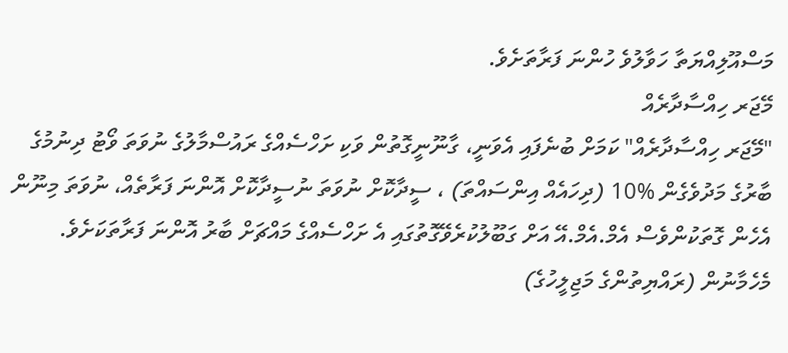މަސްއޫލިއްޔަތާ ހަވާލުވެ ހުންނަ ފަރާތަށެވެ.
މޭޖަރ ހިއްސާދާރެއް
"މޭޖަރ ހިއްސާދާރެއް" ކަމަށް ބުނެފައި އެވަނީ، ގާނޫނީގޮތުން ވަކި ށަހްސެއްގެ ރައުސްމާލުގެ ނުވަތަ ވޯޓު ދިނުމުގެ ބާރުގެ މަދުވެގެން %10 (ދިހައެއް އިންސައްތަ) ، ސީދާކޮށް ނުވަތަ ނުސީދާކޮށް އޮންނަ ފަރާތެއް، ނުވަތަ މިނޫން އެހެން ގޮތަކުންވެސް އެމް.އެމް.އޭ އަށް ގަބޫލުކުރެވޭގޮތުގައި އެ ށަހްސެއްގެ މައްޗަށް ބާރު އޮންނަ ފަރާތަކަށެވެ.
މެހެމާނުން (ރައްޔިތުންގެ މަޖިލީހުގެ)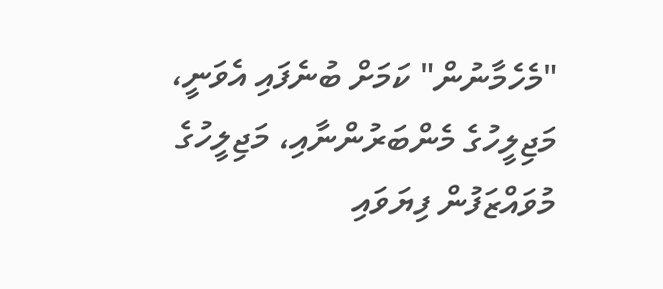"މެހެމާނުން" ކަމަށް ބުނެފައި އެވަނީ، މަޖިލީހުގެ މެންބަރުންނާއި، މަޖިލީހުގެ މުވައްޒަފުން ފިޔަވައި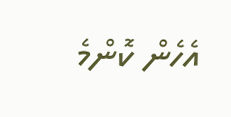އެހެން ކޮންމެ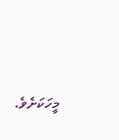މީހަކަށެވެ.